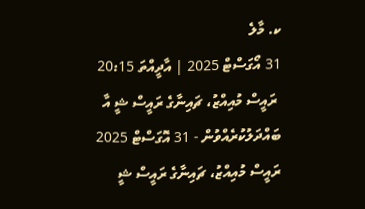ކ. މާލެ
31 އޯގަސްޓް 2025 | އާދީއްތަ 20:15
 ރައީސް މުއިއްޒު، ޗައިނާގެ ރައީސް ޝީ އާ ބައްދަލުކުރެއްވުން - 31 އޮގަސްޓް 2025
ރައީސް މުއިއްޒު، ޗައިނާގެ ރައީސް ޝީ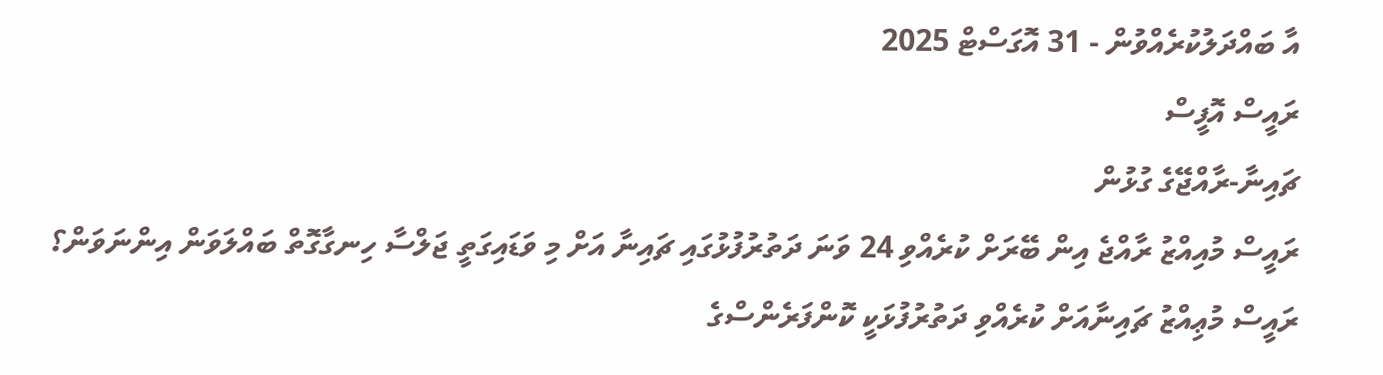އާ ބައްދަލުކުރެއްވުން - 31 އޮގަސްޓް 2025
ރައީސް އޮފީސް
ޗައިނާ-ރާއްޖޭގެ ގުޅުން
ރައީސް މުއިއްޒު ރާއްޖެ އިން ބޭރަށް ކުރެއްވި 24 ވަނަ ދަތުރުފުޅުގައި ޗައިނާ އަށް މި ވަޑައިގަތީ ޖަލްސާ ހިނގާގޮތް ބައްލަވަން އިންނަވަން؟
ރައީސް މުޢިއްޒު ޗައިނާއަށް ކުރެއްވި ދަތުރުފުޅަކީ ކޮންފަރެންސްގެ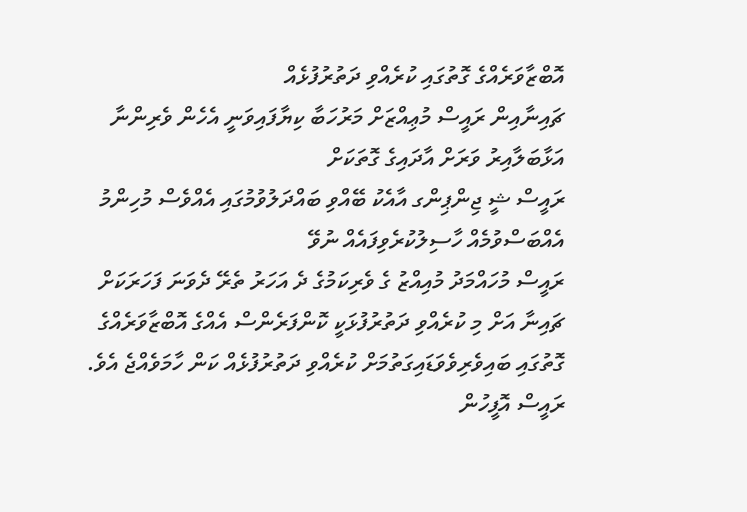އޮބްޒާވަރެއްގެ ގޮތުގައި ކުރެއްވި ދަތުރުފުޅެއް
ޗައިނާއިން ރައީސް މުޢިއްޒަށް މަރުހަބާ ކިޔާފައިވަނީ އެހެން ވެރިންނާ އަޅާބަލާއިރު ވަރަށް އާދައިގެ ގޮތަކަށް
ރައީސް ޝީ ޖިންޕިންގ އާއެކު ބޭއްވި ބައްދަލުވުމުގައި އެއްވެސް މުހިންމު އެއްބަސްވުމެއް ހާސިލުކުރެވިފައެއް ނުވޭ
ރައީސް މުހައްމަދު މުއިއްޒު ގެ ވެރިކަމުގެ ދެ އަހަރު ތެރޭ ދެވަނަ ފަހަރަކަށް ޗައިނާ އަށް މި ކުރެއްވި ދަތުރުފުޅަކީ ކޮންފަރެންސް އެއްގެ އޮބްޒާވަރެއްގެ ގޮތުގައި ބައިވެރިވެވަޑައިގަތުމަށް ކުރެއްވި ދަތުރުފުޅެއް ކަން ހާމަވެއްޖެ އެވެ.
ރައީސް އޮފީހުން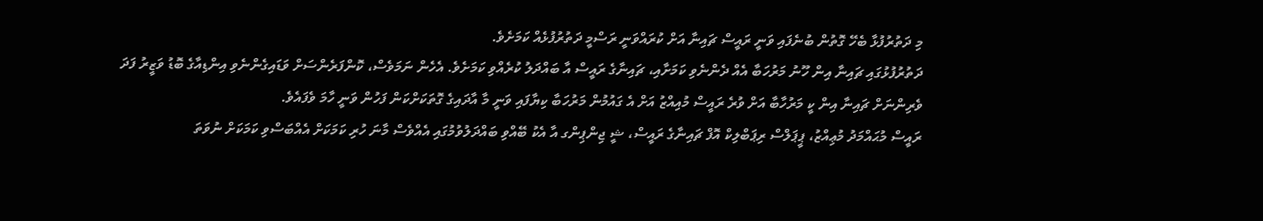މި ދަތުރުފުޅާ ބެހޭ ގޮތުން ބުނެފައި ވަނީ ރައީސް ޗައިނާ އަށް ކުރައްވަނީ ރަސްމީ ދަތުރުފުޅެއް ކަމަށެވެ.
ދަތުރުފުޅުގައި ޗައިނާ އިން ހޫނު މަރުހަބާ އެއް ދެންނެވި ކަމަށާއި، ޗައިނާގެ ރައީސް އާ ބައްދަލު ކުރެއްވި ކަމަށެވެ. އެހެން ނަމަވެސް، ކޮންފަރެންސަށް ވަޑައިގެންނެވި އިންޑިއާގެ ބޮޑު ވަޒީރު ފަދަ ވެރިންނަށް ޗައިނާ އިން ކީ މަރުހާބާ އަށް ވުރެ ރައީސް މުއިއްޒު އަށް އެ ގައުމުން މަރުހަބާ ކިޔާފައި ވަނީ މާ އާދައިގެ ގޮތަކަށްކަން ފަހުން ވަނީ ހާމަ ވެފައެވެ.
ރައީސް މުޙައްމަދު މުޢިއްޒު، ޕީޕަލްސް ރިޕަބްލިކް އޮފް ޗައިނާގެ ރައީސް، ޝީ ޖިންޕިންގ އާ އެކު ބޭއްވި ބައްދަލުވުމުގައި އެއްވެސް މާނަ ހުރި ކަމަކަށް އެއްބަސްވި ކަމަކަށް ނުވަތަ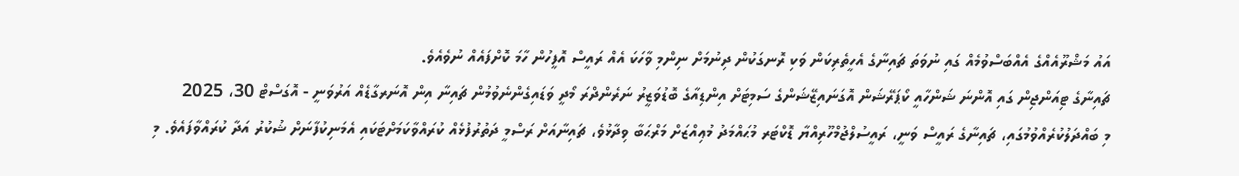އައު މަޝްރޫއެއްގެ އެއްބަސްވުމެއް ގައި ނުވަތަ ޗައިނާގެ އެހީތެރިކަން ވަކި ރޮނގަކުން ދިނުމަށް ނިންމި ވާހަކަ އެއް ރައީސް އޮފީހުން ހާމަ ކޮށްފައެއް ނުވެއެވެ.
ޗައިނާގެ ޓިއަންޖިން ގައި އޮންނަ ޝަންހާއީ ކޯޕަރޭޝަން އޮގަނައިޒޭޝަންގެ ސަމިޓަށް އިންޑިއާގެ ބޮޑުވަޒީރު ނަރެންދްރަ މޯދީ ވަޑައިގެންނެވުމުން ޗައިނާ އިން އޮނަރގާޑެއް އަރުވަނީ - އޮގަސްޓް 30، 2025
މި ބައްދަލުކުރެއްވުމުގައި، ޗައިނާގެ ރައީސް ވަނީ، ރައީސުލްޖުމްހޫރިއްޔާ ޑޮކްޓަރ މުޙައްމަދު މުޢިއްޒަށް މަރްޙަބާ ވިދާޅުވެ، ޗައިނާއަށް ރަސްމީ ދަތުރުފުޅެއް ކުރައްވާކަމަށްޓަކައި އެމަނިކުފާނަށް ޝުކުރު އަދާ ކުރައްވާފައެވެ. މި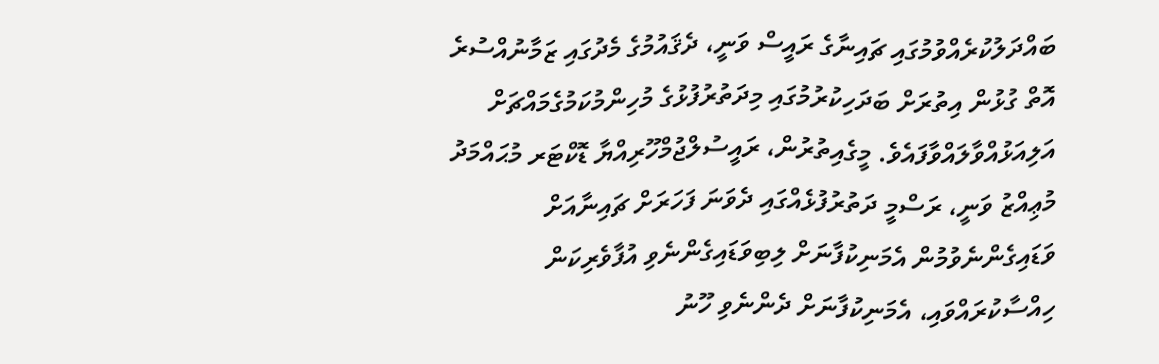ބައްދަލުކުރެއްވުމުގައި ޗައިނާގެ ރައީސް ވަނީ، ދެޤައުމުގެ މެދުގައި ޒަމާނުއްސުރެ އޮތް ގުޅުން އިތުރަށް ބަދަހިކުރުމުގައި މިދަތުރުފުޅުގެ މުހިންމުކަމުގެމައްޗަށް އަލިއަޅުއްވާލައްވާފައެވެ. މީގެއިތުރުން، ރައީސުލްޖުމްހޫރިއްޔާ ޑޮކްޓަރ މުޙައްމަދު މުޢިއްޒު ވަނީ، ރަސްމީ ދަތުރުފުޅެއްގައި ދެވަނަ ފަހަރަށް ޗައިނާއަށް ވަޑައިގެންނެވުމުން އެމަނިކުފާނަށް ލިބިވަޑައިގެންނެވި އުފާވެރިކަން ހިއްސާކުރައްވައި، އެމަނިކުފާނަށް ދެންނެވި ހޫނު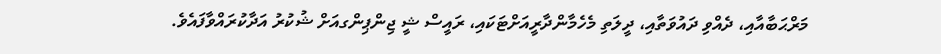މަރްޙަބާއާއި، ދެއްވި ދައުވަތާއި، ދީލަތި މެހެމާންދާރީއަށްޓަކައި، ރައީސް ޝީ ޖިންޕިންގއަށް ޝުކުރު އަދާކުރައްވާފައެވެ.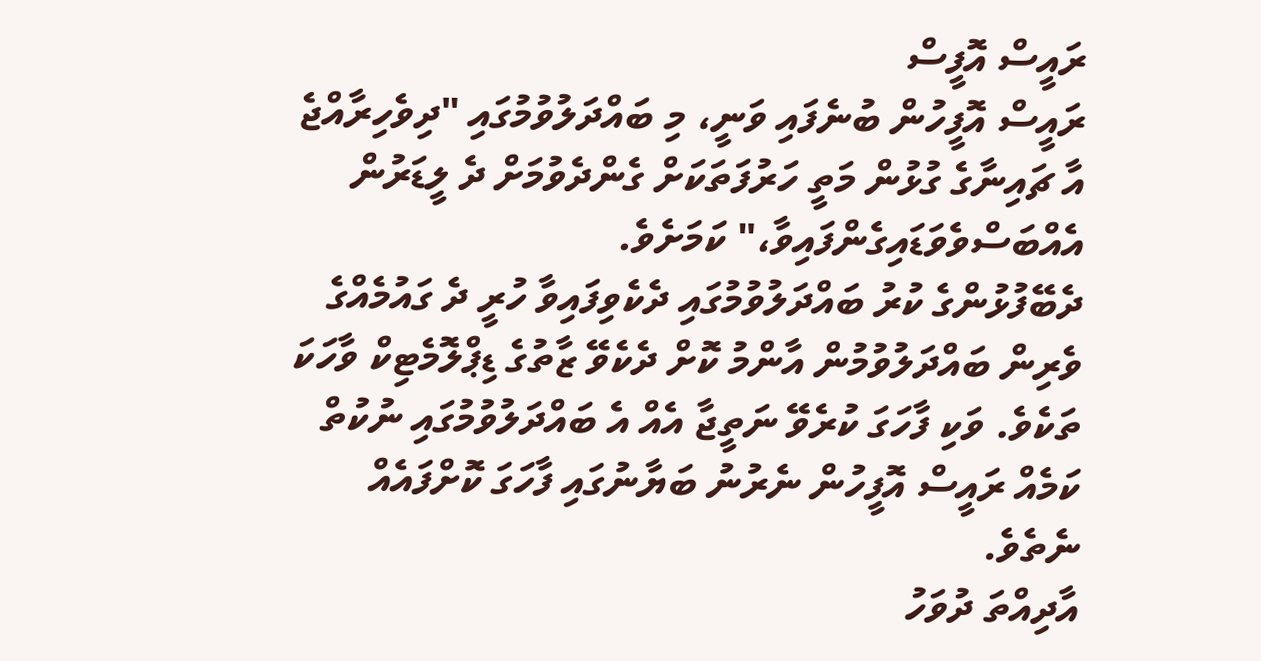ރައީސް އޮފީސް
ރައީސް އޮފީހުން ބުނެފައި ވަނީ، މި ބައްދަލުވުމުގައި "ދިވެހިރާއްޖެ އާ ޗައިނާގެ ގުޅުން މަތީ ހަރުފަތަކަށް ގެންދެވުމަށް ދެ ލީޑަރުން އެއްބަސްވެވަޑައިގެންފައިވާ،" ކަމަށެވެ.
ދެބޭފުޅުންގެ ކުރު ބައްދަލުވުމުގައި ދެކެވިފައިވާ ހުރީ ދެ ގައުމެއްގެ ވެރިން ބައްދަލުވުމުން އާންމު ކޮށް ދެކެވޭ ޒާތުގެ ޑިޕްލޮމެޓިކް ވާހަކަ ތަކެވެ. ވަކި ފާހަގަ ކުރެވޭ ނަތީޖާ އެއް އެ ބައްދަލުވުމުގައި ނުކުތް ކަމެއް ރައީސް އޮފީހުން ނެރުނު ބަޔާނުގައި ފާހަގަ ކޮށްފައެއް ނެތެވެ.
އާދިއްތަ ދުވަހު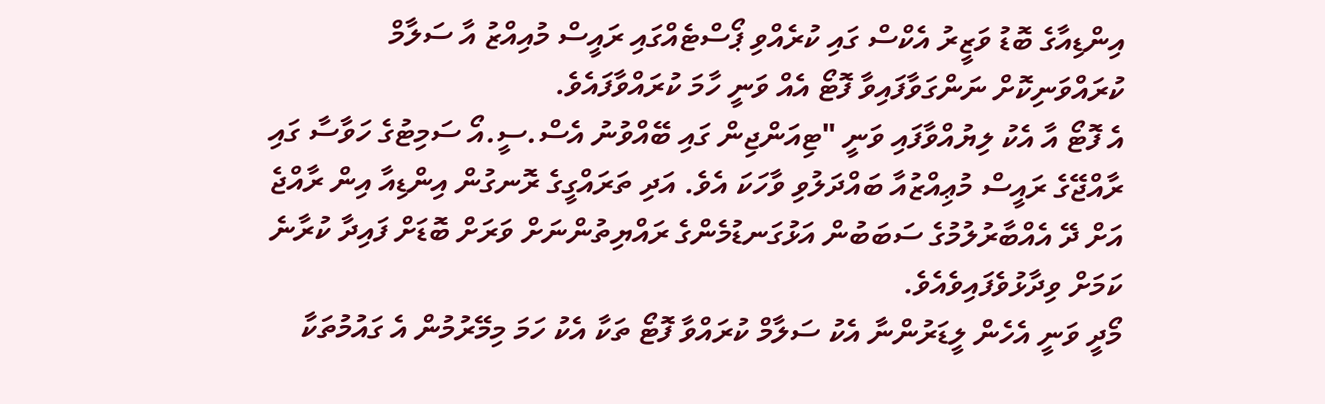އިންޑިއާގެ ބޮޑު ވަޒީރު އެކްސް ގައި ކުރެއްވި ޕޯސްޓެއްގައި ރައީސް މުއިއްޒު އާ ސަލާމް ކުރައްވަނިކޮށް ނަންގަވާފައިވާ ފޮޓޯ އެއް ވަނީ ހާމަ ކުރައްވާފައެވެ.
އެ ފޮޓޯ އާ އެކު ލިޔުއްވާފައި ވަނީ "ޓިއަންޖިން ގައި ބޭއްވުނު އެސް.ސީ.އޯ ސަމިޓުގެ ހަވާސާ ގައި ރާއްޖޭގެ ރައީސް މުޢިއްޒުއާ ބައްދަލުވި ވާހަކަ އެވެ. އަދި ތަރައްގީގެ ރޮނގުން އިންޑިއާ އިން ރާއްޖެ އަށް ދޭ އެއްބާރުލުމުގެ ސަބަބުން އަޅުގަނޑުމެންގެ ރައްޔިތުންނަށް ވަރަށް ބޮޑަށް ފައިދާ ކުރާނެ ކަމަށް ވިދާޅުވެފައިވެއެވެ.
މޯދީ ވަނީ އެހެން ލީޑަރުންނާ އެކު ސަލާމް ކުރައްވާ ފޮޓޯ ތަކާ އެކު ހަމަ މިމޭރުމުން އެ ގައުމުތަކާ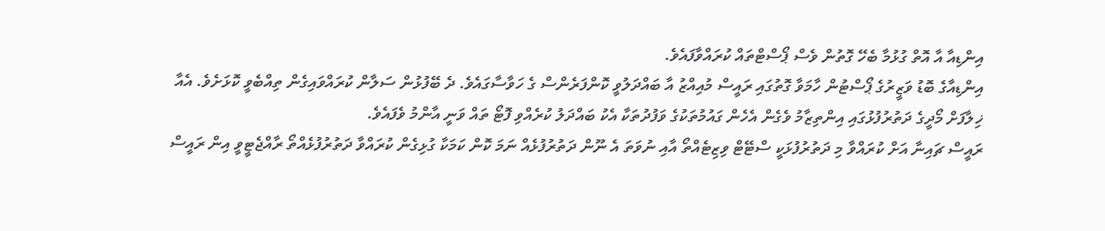އިންޑިއާ އާ އޮތް ގުޅުމާ ބެހޭ ގޮތުން ވެސް ޕޯސްޓްތައް ކުރައްވާފައެވެ.
އިންޑިއާގެ ބޮޑު ވަޒީރުގެ ޕޯސްޓުން ހާމަވާ ގޮތުގައި ރައީސް މުއިއްޒު އާ ބައްދަލުވީ ކޮންފަރެންސް ގެ ހަވާސާގައެވެ. ދެ ބޭފުޅުން ސަލާން ކުރައްވައިގެން ތިއްބެވީ ކޮޅަށެވެ. އެއާ ޚިލާފަށް މޯދީގެ ދަތުރުފުޅުގައި އިންތިޒާމު ވެގެން އެހެން ގައުމުތަކުގެ ވަފުދުތަކާ އެކު ބައްދަލު ކުރެއްވި ފޮޓޯ ތައް ވަނީ އާންމު ވެފައެވެ.
ރައީސް ޗައިނާ އަށް ކުރައްވާ މި ދަތުރުފުޅަކީ ސްޓޭޓް ވިޒިޓެއްތޯ އާއި ނުވަތަ އެ ނޫން ދަތުރުފުޅެއް ނަމަ ކޮން ކަމަކާ ގުޅިގެން ކުރައްވާ ދަތުރުފުޅެއްތޯ ރާއްޖެޓީވީ އިން ރައީސް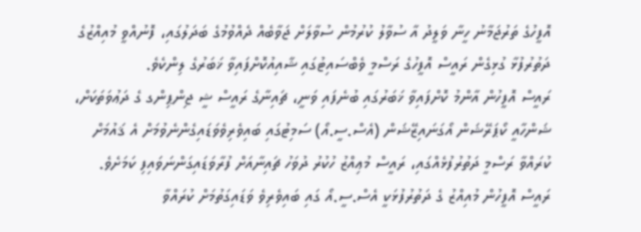އޮފީހުގެ ތަރުޖަމާނު ހީނާ ވަލީދު އާ ސުވާލު ކުރުމުން ސުވާލަށް ޖަވާބެއް ދެއްވުމުގެ ބަދަލުގައި، ފޮނުއްވީ މުއިއްޒުގެ ދަތުރުފުޅާ ގުޅިގެން ރައީސް އޮފީހުގެ ރަސްމީ ވެބްސައިޓުގައި ޝާއިއުކޮށްފައިވާ ޚަބަރުގެ ލިންކެވެ.
ރައީސް އޮފީހުން އާންމު ކޮށްފައިވާ ޚަބަރުގައި ބުނެފައި ވަނީ، ޗައިނާގެ ރައީސް ޝީ ޖިންޕިންގ ގެ ދަޢުވަތަކަށް، ޝަންހާއީ ކޯޕަރޭޝަން އޯގަނައިޒޭޝަން (އެސް.ސީ.އޯ) ސަމިޓުގައި ބައިވެރިވެވަޑައިގެންނެވުމަށް އެ ޤައުމަށް ކުރައްވާ ރަސްމީ ދަތުރުފުޅެއްގައި، ރައީސް މުޢިއްޒު ހުކުރު ދުވަހު ޗައިނާއަށް ފުރާވަޑައިގަންނަވައިފި ކަމަށެވެ.
ރައީސް އޮފީހުން މުއިއްޒު ގެ ދަތުރުފުޅަކީ އެސް.ސީ.އޯ ގައި ބައިވެރިވެ ވަޑައިގަތުމަށް ކުރައްވާ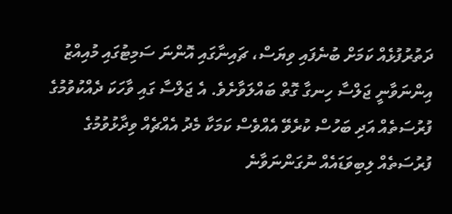ދަތުރުފުޅެއް ކަމަށް ބުނެފައި ވިޔަސް، ޗައިނާގައި އޮންނަ ސަމިޓުގައި މުއިއްޒު އިންނަވާނީ ޖަލްސާ ހިނގާ ގޮތް ބައްލަވާށެވެ. އެ ޖަލްސާ ގައި ވާހަކަ ދެއްކުވުމުގެ ފުރުސަތެއް އަދި ބަހުސް ކުރެވޭ އެއްވެސް ކަމަކާ މެދު އެއްޗެއް ވިދާޅުވުމުގެ ފުރުސަތެއް ލިބިވަޑައެއް ނުގަންނަވާނެ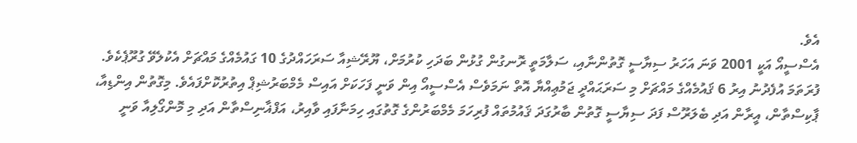އެވެ.
އެސްސީއޯ އަކީ 2001 ވަނަ އަހަރު ސިޔާސީ ގޮތުންނާއި، ސަލާމަތީ ރޮނގުން ގުޅުން ބަދަހި ކުރުމަށް، ޔޫރޭޝިއާ ސަރަހައްދުގެ 10 ގައުމެއްގެ މައްޗަށް އެކުލެވޭ ގުރޫޕެކެވެ.
ފުރަތަމަ އުފެދުނު އިރު 6 ޤައުމެއްގެ މައްޗަށް މި ސަރަޙައްދީ ޖަމުޢިއްޔާ އޮތް ނަމަވެސް އެސްސީއޯ އިން ވަނީ ފަހަކަށް އައިސް މެމްބަރުޝިޕް އިތުރުކޮށްފައެވެ. މިގޮތުން އިންޑިއާ، ޕާކިސްތާން، އީރާން އަދި ބެލަރޫސް ފަދަ ސިޔާސީ ގޮތުން ބާރުގަދަ ޤައުމުތައް ފުރިހަމަ މެމްބަރުންގެ ގޮތުގައި ހިމަނާފައި ވާއިރު، އަފްޣާނިސްތާން އަދި މި މޮންގޯލިއާ ވަނީ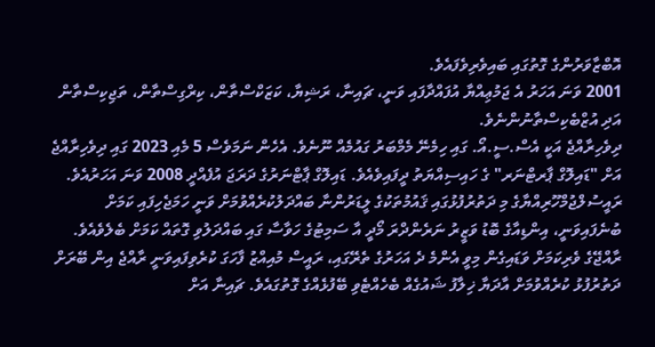އޮބްޒާވަރުންގެ ގޮތުގައި ބައިވެރިވެފައެވެ.
2001 ވަނަ އަހަރު އެ ޖަމުޢިއްޔާ އުފައްދާފައި ވަނީ، ޗައިނާ، ރަޝިޔާ، ކަޒަކްސްތާން، ކިރްގިސްތާން، ތަޖިކިސްތާން އަދި އުޒްބެކިސްތާނުންނެވެ.
ދިވެހިރާއްޖެ އަކީ އެސް.ސީ.އޯ. ގައި ހިމެނޭ މެމްބަރު ގައުމެއް ނޫނެވެ. އެހެން ނަމަވެސް 5 މެއި 2023 ގައި ދިވެހިރާއްޖެ އަށް "ޑައިލޮގް ޕާރޓްނަރ" ގެ ހައިސިއްޔަތު ދީފައިވެއެވެ. ޑައިލޮގް ޕާޓްނަރުގެ ދަރަޖަ އުފެއްދީ 2008 ވަނަ އަހަރުއެވެ.
ރައީސުލްޖުމްހޫރިއްޔާގެ މި ދަތުރުފުޅުގައި ޤައުމުތަކުގެ ލީޑަރުންނާ ބައްދަލުކުރެއްވުމަށް ވަނީ ހަމަޖެހިފައި ކަމަށް ބުނެފައިވަނީ، އިންޑިއާގެ ބޮޑު ވަޒީރު ނަރެންދްރަ މޯދީ އާ ސަމިޓުގެ ހަވާސާ ގައި ބައްދަލުވި ގޮތައް ކަމަށް ބެލެވެއެވެ.
ރާއްޖޭގެ ވެރިކަމަށް ވަޑައިގެން މިވީ އެންމެ ދެ އަހަރުގެ ތެރޭގައި، ރައީސް މުއިއްޒު ފާހަގަ ކުރެވިފައިވަނީ ރާއްޖެ އިން ބޭރަށް ދަތުރުފުޅު ކުރެއްވުމަށް އާދަޔާ ޚިލާފު ޝައުގެއް ބެހެއްޓެވި ބޭފުޅެއްގެ ގޮތުގައެވެ. ޗައިނާ އަށް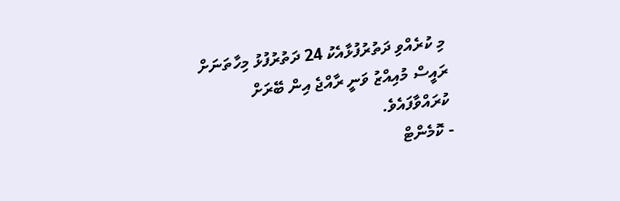މި ކުރެއްވި ދަތުރުފުޅާއެކު 24 ދަތުރުފުޅު މިހާތަނަށް ރައީސް މުއިއްޒު ވަނީ ރާއްޖެ އިން ބޭރަށް ކުރައްވާފައެވެ.
- ކޮމެންޓް